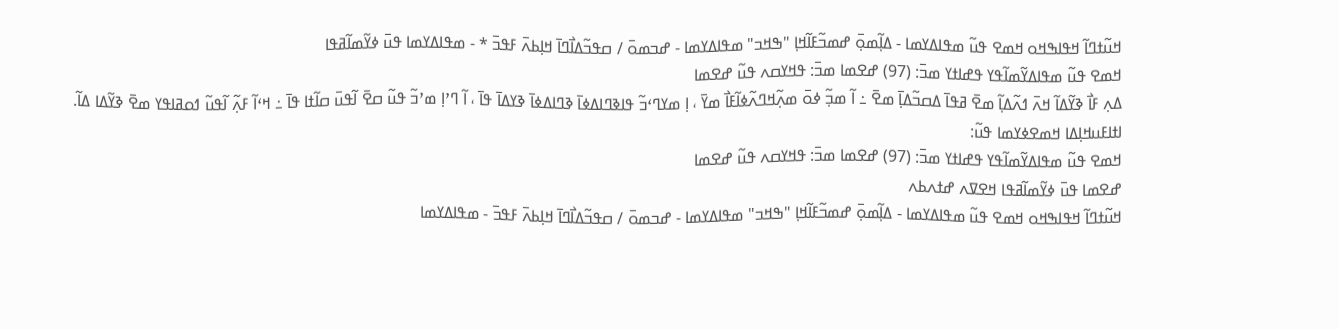ߞߎ߬ߙߣߊ߬ ߞߟߊߒߞߋ ߞߘߐ ߟߎ߬ ߘߟߊߡߌߘߊ - ߡߊ߲߬ߘߋ߲߫ ߝߘߏ߬ߓߊ߬ߞߊ߲ "ߒߞߏ" ߘߟߊߡߌߘߊ - ߝߏߘߋ߫ / ߛߟߏ߬ߡߊ߯ߣߊ߫ ߞߊ߲ߕߍ߫ ߓߟߏ߫ * - ߘߟߊߡߌߘߊ ߟߎ߫ ߦߌ߬ߘߊ߬ߥߟߊ
ߞߘߐ ߟߎ߬ ߘߟߊߡߌ߬ߘߊ߬ߟߌ ߟߝߊߙߌ ߘߏ߫: (97) ߝߐߘߊ ߘߏ߫: ߟߞߌߛߍ ߟߎ߬ ߝߐߘߊ
ߡߍ߲ ߓߊ߯ ߢߌ߬ߡߊ߬ ߞߍ߫ ߗߍ߬ߡߊ߲߬ ߘߐ߫ ߥߟߊ߫ ߡߛߏ߬ߡߊ߲߫ ߘߐ߫ ߸ ߊ߬ ߘߏ߲߬ ߦߋ߫ ߘߍ߲߬ߞߣߍ߬ߦߊ߬ߓߊ߯ ߘߌ߫ ، ߊ߲ ߘߌߣߵߏ߬ ߟߊߢߣߊߡߦߊ߫ ߢߣߊߡߦߊ߫ ߢߌߡߊ߫ ߟߊ߫ ، ߊ߬ ߣߴߊ߲ ߘߴߏ߬ ߟߎ߬ ߛߐ߫ ߊ߬ߟߎ߫ ߛߊ߬ߙߊ ߟߊ߫ ߸ ߞߵߊ߬ ߓߍ߲߬ ߊ߬ߟߎ߬ ߗߋߥߊߟߌ ߘߐ߫ ߢߌ߬ߡߊ ߡߊ߬.
ߊߙߊߓߎߞߊ߲ߡߊ ߞߘߐߦߌߘߊ ߟߎ߬:
ߞߘߐ ߟߎ߬ ߘߟߊߡߌ߬ߘߊ߬ߟߌ ߟߝߊߙߌ ߘߏ߫: (97) ߝߐߘߊ ߘߏ߫: ߟߞߌߛߍ ߟߎ߬ ߝߐߘߊ
ߝߐߘߊ ߟߎ߫ ߦߌ߬ߘߊ߬ߥߟߊ ߞߐߜߍ ߝߙߍߕߍ
ߞߎ߬ߙߣߊ߬ ߞߟߊߒߞߋ ߞߘߐ ߟߎ߬ ߘߟߊߡߌߘߊ - ߡߊ߲߬ߘߋ߲߫ ߝߘߏ߬ߓߊ߬ߞߊ߲ "ߒߞߏ" ߘߟߊߡߌߘߊ - ߝߏߘߋ߫ / ߛߟߏ߬ߡߊ߯ߣߊ߫ ߞߊ߲ߕߍ߫ ߓߟߏ߫ - ߘߟߊߡߌߘߊ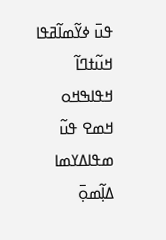ߟߎ߫ ߦߌ߬ߘߊ߬ߥߟߊ
ߞߎ߬ߙߣߊ߬ ߞߟߊߒߞߋ ߞߘߐ ߟߎ߬ ߘߟߊߡߌߘߊ ߡߊ߲߬ߘߋ߲߫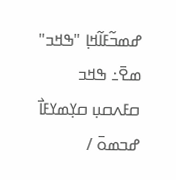ߝߘߏ߬ߓߊ߬ߞߊ߲ "ߒߞߏ" ߘߐ߫߸ ߒߞߏ ߛߓߍߛߎ߲ ߛߌ߲ߘߌߓߊ߯ ߝߏߘߋ߫ /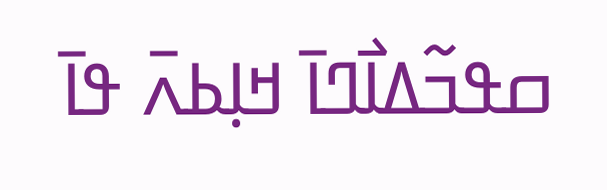ߛߟߏ߬ߡߊ߯ߣߊ߫ ߞߊ߲ߕߍ߫ ߟߊ߫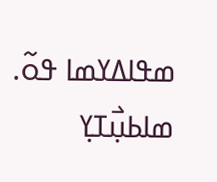ߘߟߊߡߌߘߊ ߟߋ߬.
ߘߊߕߎ߲߯ߠߌ߲